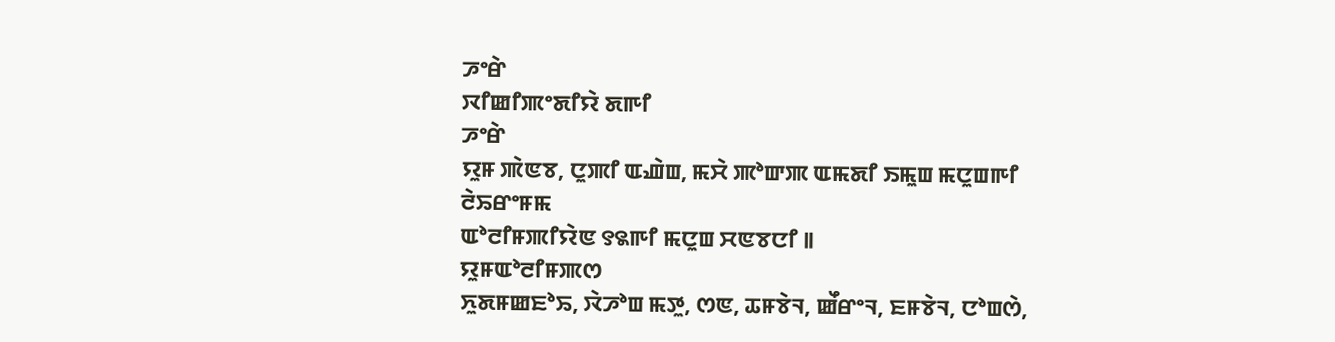ꯍꯦꯔꯥ
ꯋꯤꯀꯤꯄꯦꯗꯤꯌꯥ ꯗꯒꯤ
ꯍꯦꯔꯥ
ꯌꯨꯝ ꯄꯥꯟꯕ, ꯅꯨꯄꯤ ꯑꯉꯥꯡ, ꯃꯆꯥ ꯄꯣꯛꯄ ꯑꯃꯗꯤ ꯏꯃꯨꯡ ꯃꯅꯨꯡꯒꯤ ꯂꯥꯢꯔꯦꯝꯃ
ꯑꯣꯂꯤꯝꯄꯤꯌꯥꯟ ꯱꯲ꯒꯤ ꯃꯅꯨꯡ ꯆꯟꯕꯅꯤ ꯫
ꯌꯨꯝꯑꯣꯂꯤꯝꯄꯁ
ꯈꯨꯗꯝꯀꯐꯣꯢ, ꯋꯥꯍꯣꯡ ꯃꯇꯨ, ꯁꯟ, ꯊꯝꯕꯥꯜ, ꯀꯩꯔꯦꯜ, ꯐꯝꯕꯥꯜ, ꯅꯣꯡꯁꯥ,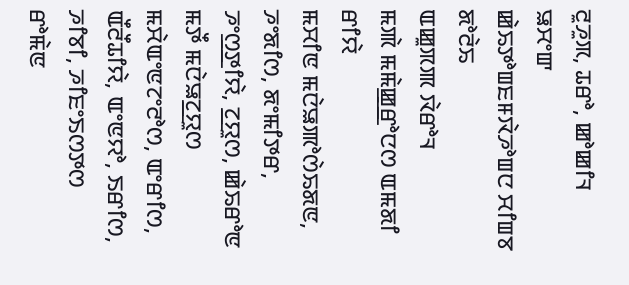ꯂꯨꯍꯨꯞ, ꯊꯔꯣ, ꯀꯣꯀꯤꯜ ꯎꯆꯦꯛ
ꯀꯥꯢꯇꯣꯡꯐꯝꯋꯥꯍꯣꯡꯅ ꯆꯤꯡꯕ ꯗꯣꯂꯥꯢ
ꯑꯀꯨꯞꯄ ꯋꯥꯔꯣꯜ
ꯃꯄꯥ ꯃꯃꯥꯀ꯭ꯔꯣꯅꯁ ꯑꯃꯗꯤ ꯔꯤꯌꯥ
ꯃꯆꯤꯟ ꯃꯅꯥꯎꯄꯣꯁꯥꯢꯗꯟ, ꯍꯦꯗꯤꯁ, ꯗꯦꯃꯤꯇꯔ, ꯍꯦꯁ꯭ꯇꯤꯌꯥ, ꯖ꯭ꯌꯨꯁ, ꯀꯥꯢꯔꯣꯟ
ꯃꯇꯩ ꯃꯅꯥꯎꯖ꯭ꯌꯨꯁ
ꯃꯆꯥꯑꯦꯟꯖꯦꯂꯣꯁ, ꯑꯦꯔꯤꯁ, ꯑꯩꯂꯩꯊꯤꯌꯥ, ꯑꯦꯟꯌꯣ, ꯏꯔꯤꯁ, ꯍꯤꯕꯤ, ꯍꯤꯐꯦꯏꯁꯇꯁ
ꯔꯣꯃꯥꯟ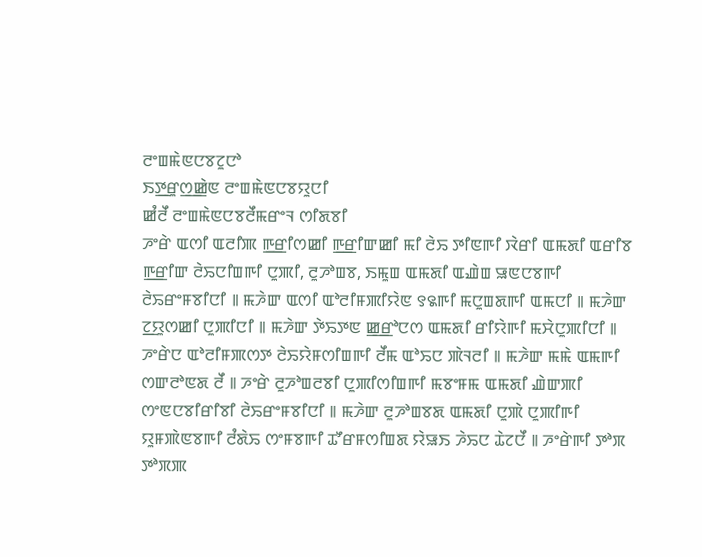ꯂꯦꯡꯃꯥꯟꯅꯕꯖꯨꯅꯣ
ꯏꯇ꯭ꯔꯨꯁ꯭ꯀꯥꯟ ꯂꯦꯡꯃꯥꯟꯅꯕꯌꯨꯅꯤ
ꯀꯪꯂꯩ ꯂꯦꯡꯃꯥꯟꯅꯕꯂꯩꯃꯔꯦꯜ ꯁꯤꯗꯕꯤ
ꯍꯦꯔꯥ ꯑꯁꯤ ꯑꯂꯤꯄ ꯒ꯭ꯔꯤꯁꯀꯤ ꯒ꯭ꯔꯤꯛꯀꯤ ꯃꯤ ꯂꯥꯢ ꯇꯤꯟꯒꯤ ꯋꯥꯔꯤ ꯑꯃꯗꯤ ꯑꯔꯤꯕ ꯒ꯭ꯔꯤꯛ ꯂꯥꯢꯅꯤꯡꯒꯤ ꯅꯨꯄꯤ, ꯂꯨꯍꯣꯡꯕ, ꯏꯃꯨꯡ ꯑꯃꯗꯤ ꯑꯉꯥꯡ ꯎꯟꯅꯕꯒꯤ ꯂꯥꯢꯔꯦꯝꯕꯤꯅꯤ ꯫ ꯃꯍꯥꯛ ꯑꯁꯤ ꯑꯣꯂꯤꯝꯄꯤꯌꯥꯟ ꯱꯲ꯒꯤ ꯃꯅꯨꯡꯗꯒꯤ ꯑꯃꯅꯤ ꯫ ꯃꯍꯥꯛ ꯖ꯭ꯌꯨꯁꯀꯤ ꯅꯨꯄꯤꯅꯤ ꯫ ꯃꯍꯥꯛ ꯇꯥꯢꯇꯟ ꯀ꯭ꯔꯣꯅꯁ ꯑꯃꯗꯤ ꯔꯤꯌꯥꯒꯤ ꯃꯆꯥꯅꯨꯄꯤꯅꯤ ꯫ ꯍꯦꯔꯥꯅ ꯑꯣꯂꯤꯝꯄꯁꯇ ꯂꯥꯢꯌꯥꯝꯁꯤꯡꯒꯤ ꯂꯩꯃ ꯑꯣꯢꯅ ꯄꯥꯜꯂꯤ ꯫ ꯃꯍꯥꯛ ꯃꯃꯥ ꯑꯃꯒꯤ ꯁꯛꯂꯣꯟꯗ ꯂꯩ ꯫ ꯍꯦꯔꯥ ꯂꯨꯍꯣꯡꯂꯕꯤ ꯅꯨꯄꯤꯁꯤꯡꯒꯤ ꯃꯕꯦꯝꯃ ꯑꯃꯗꯤ ꯉꯥꯛꯄꯤ ꯁꯦꯟꯅꯕꯤꯔꯤꯕꯤ ꯂꯥꯢꯔꯦꯝꯕꯤꯅꯤ ꯫ ꯃꯍꯥꯛ ꯂꯨꯍꯣꯡꯕꯗ ꯑꯃꯗꯤ ꯅꯨꯄꯥ ꯅꯨꯄꯤꯒꯤ ꯌꯨꯝꯄꯥꯟꯕꯒꯤ ꯂꯪꯗꯥꯢ ꯁꯦꯝꯕꯒꯤ ꯊꯧꯔꯝꯁꯤꯡꯗ ꯌꯥꯎꯏ ꯍꯥꯢꯅ ꯊꯥꯖꯅꯩ ꯫ ꯍꯦꯔꯥꯒꯤ ꯇꯣꯞ ꯇꯣꯞꯄ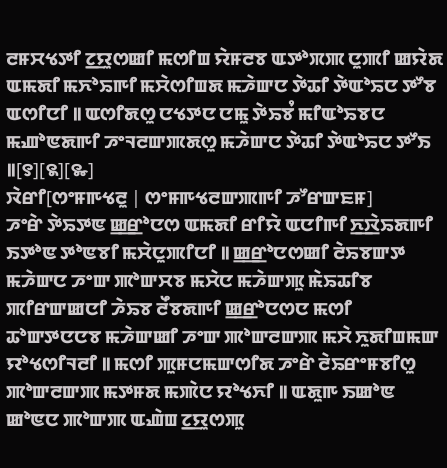ꯂꯝꯆꯠꯇꯤ ꯖ꯭ꯌꯨꯁꯀꯤ ꯃꯁꯤꯡ ꯌꯥꯝꯂꯕ ꯑꯇꯣꯞꯄ ꯅꯨꯄꯤ ꯀꯌꯥꯗ ꯑꯃꯗꯤ ꯃꯈꯣꯢꯒꯤ ꯃꯆꯥꯁꯤꯡꯗ ꯃꯍꯥꯛꯅ ꯇꯥꯊꯤ ꯇꯥꯑꯣꯢꯅ ꯇꯧꯕ ꯑꯁꯤꯅꯤ ꯫ ꯑꯁꯤꯗꯁꯨ ꯅꯠꯇꯅ ꯅꯃꯨ ꯇꯥꯢꯕꯪ ꯃꯤꯑꯣꯢꯕꯅ ꯃꯉꯣꯟꯗꯒꯤ ꯍꯦꯜꯂꯛꯄꯗꯁꯨ ꯃꯍꯥꯛꯅ ꯇꯥꯊꯤ ꯇꯥꯑꯣꯢꯅ ꯇꯧꯏ ꯫[꯱][꯲][꯳]
ꯋꯥꯔꯤ[ꯁꯦꯝꯒꯠꯂꯨ | ꯁꯦꯝꯒꯠꯂꯛꯄꯒꯤ ꯍꯧꯔꯛꯐꯝ]
ꯍꯦꯔꯥ ꯇꯥꯢꯇꯟ ꯀ꯭ꯔꯣꯅꯁ ꯑꯃꯗꯤ ꯔꯤꯌꯥ ꯑꯅꯤꯒꯤ ꯈ꯭ꯋꯥꯢꯗꯒꯤ ꯏꯇꯣꯟ ꯇꯣꯟꯕꯤ ꯃꯆꯥꯅꯨꯄꯤꯅꯤ ꯫ ꯀ꯭ꯔꯣꯅꯁꯀꯤ ꯂꯥꯢꯕꯛꯇ ꯃꯍꯥꯛꯅ ꯍꯦꯛ ꯄꯣꯛꯆꯕ ꯃꯆꯥꯅ ꯃꯍꯥꯛꯄꯨ ꯃꯥꯢꯊꯤꯕ ꯄꯤꯔꯛꯀꯅꯤ ꯍꯥꯢꯕ ꯂꯩꯕꯗꯒꯤ ꯀ꯭ꯔꯣꯅꯁꯅ ꯃꯁꯤ ꯊꯣꯛꯇꯅꯅꯕ ꯃꯍꯥꯛꯀꯤ ꯍꯦꯛ ꯄꯣꯛꯂꯛꯄ ꯃꯆꯥ ꯈꯨꯗꯤꯡꯃꯛ ꯌꯣꯠꯁꯤꯜꯂꯤ ꯫ ꯃꯁꯤ ꯄꯨꯝꯅꯃꯛꯁꯤꯗ ꯍꯦꯔꯥ ꯂꯥꯢꯔꯦꯝꯕꯤꯁꯨ ꯄꯣꯛꯂꯛꯄ ꯃꯇꯝꯗ ꯃꯄꯥꯅ ꯌꯣꯠꯈꯤ ꯫ ꯑꯗꯨꯒ ꯏꯀꯣꯟ ꯀꯣꯟꯅ ꯄꯣꯛꯄ ꯑꯉꯥꯡ ꯖ꯭ꯌꯨꯁꯄꯨ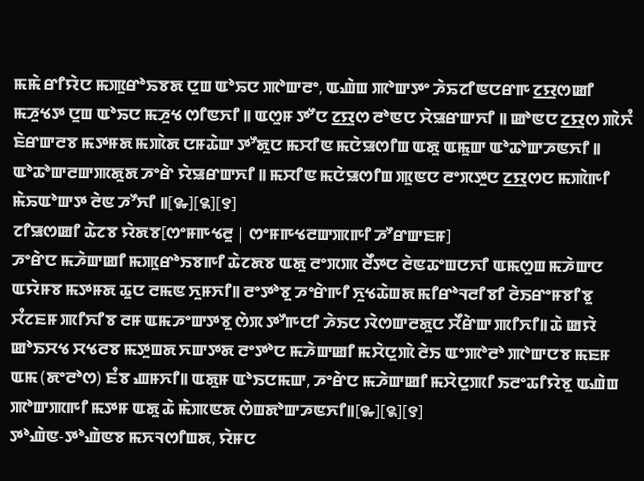ꯃꯃꯥ ꯔꯤꯌꯥꯅ ꯃꯄꯨꯔꯣꯢꯕꯗ ꯅꯨꯡ ꯑꯣꯢꯅ ꯄꯣꯛꯂꯦ, ꯑꯉꯥꯡ ꯄꯣꯛꯇꯦ ꯍꯥꯢꯖꯤꯟꯅꯔꯒ ꯖ꯭ꯌꯨꯁꯀꯤ ꯃꯍꯨꯠꯇ ꯅꯨꯡ ꯑꯣꯢꯅ ꯃꯍꯨꯠ ꯁꯤꯟꯈꯤ ꯫ ꯑꯁꯨꯝ ꯇꯧꯅ ꯖ꯭ꯌꯨꯁ ꯂꯣꯟꯅ ꯆꯥꯎꯔꯛꯈꯤ ꯫ ꯀꯣꯟꯅ ꯖ꯭ꯌꯨꯁ ꯄꯥꯈꯪ ꯐꯥꯔꯛꯂꯕ ꯃꯇꯝꯗ ꯃꯄꯥꯗ ꯅꯝꯊꯥꯛ ꯇꯧꯗꯨꯅ ꯃꯆꯤꯟ ꯃꯅꯥꯎꯁꯤꯡ ꯑꯗꯨ ꯑꯃꯨꯛ ꯑꯣꯊꯣꯛꯍꯟꯈꯤ ꯫ ꯑꯣꯊꯣꯛꯂꯛꯄꯗꯨꯗ ꯍꯦꯔꯥ ꯌꯥꯎꯔꯛꯈꯤ ꯫ ꯃꯆꯤꯟ ꯃꯅꯥꯎꯁꯤꯡ ꯄꯨꯟꯅ ꯂꯦꯞꯇꯨꯅ ꯖ꯭ꯌꯨꯁꯅ ꯃꯄꯥꯒꯤ ꯃꯥꯢꯑꯣꯛꯇ ꯂꯥꯟ ꯍꯧꯈꯤ ꯫[꯳][꯲][꯱]
ꯖꯤꯎꯁꯀꯤ ꯊꯥꯖꯕ ꯌꯥꯗꯕ[ꯁꯦꯝꯒꯠꯂꯨ | ꯁꯦꯝꯒꯠꯂꯛꯄꯒꯤ ꯍꯧꯔꯛꯐꯝ]
ꯍꯦꯔꯥꯅ ꯃꯍꯥꯛꯀꯤ ꯃꯄꯨꯔꯣꯏꯕꯒꯤ ꯊꯥꯖꯗꯕ ꯑꯗꯨ ꯂꯦꯞꯄ ꯂꯩꯇꯅ ꯂꯥꯟꯊꯦꯡꯅꯈꯤ ꯑꯃꯁꯨꯡ ꯃꯍꯥꯛꯅ ꯑꯌꯥꯝꯕ ꯃꯇꯝꯗ ꯊꯨꯅ ꯂꯃꯟ ꯈꯨꯝꯈꯤ꯫ ꯂꯦꯇꯣꯕꯨ ꯍꯦꯔꯥꯒꯤ ꯈꯨꯠꯊꯥꯡꯗ ꯃꯤꯔꯣꯜꯂꯤꯕꯤ ꯂꯥꯏꯔꯦꯝꯕꯤꯕꯨ ꯆꯪꯖꯐꯝ ꯄꯤꯈꯤꯕ ꯂꯝ ꯑꯃꯍꯦꯛꯇꯕꯨ ꯁꯥꯞ ꯇꯧꯒꯅꯤ ꯍꯥꯏꯅ ꯋꯥꯁꯛꯂꯗꯨꯅ ꯆꯩꯔꯥꯛ ꯄꯤꯈꯤ꯫ ꯊꯥ ꯀꯌꯥ ꯀꯣꯏꯆꯠ ꯆꯠꯂꯕ ꯃꯇꯨꯡꯗ ꯈꯛꯇꯗ ꯂꯦꯇꯣꯅ ꯃꯍꯥꯛꯀꯤ ꯃꯆꯥꯅꯨꯄꯥ ꯂꯥꯏ ꯑꯦꯄꯣꯂꯣ ꯄꯣꯛꯅꯕ ꯃꯐꯝ ꯑꯃ (ꯗꯦꯂꯣꯁ) ꯐꯪꯕ ꯉꯝꯈꯤ꯫ ꯑꯗꯨꯝ ꯑꯣꯏꯅꯃꯛ, ꯍꯦꯔꯥꯅ ꯃꯍꯥꯛꯀꯤ ꯃꯆꯥꯅꯨꯄꯤ ꯏꯂꯦꯊꯤꯌꯥꯕꯨ ꯑꯉꯥꯡ ꯄꯣꯛꯄꯒꯤ ꯃꯇꯝ ꯑꯗꯨ ꯊꯥ ꯃꯥꯄꯟꯗ ꯁꯥꯡꯗꯣꯛꯍꯟꯈꯤ꯫[꯳][꯲][꯱]
ꯇꯣꯉꯥꯟ-ꯇꯣꯉꯥꯟꯕ ꯃꯈꯜꯁꯤꯡꯗ, ꯌꯥꯝꯅ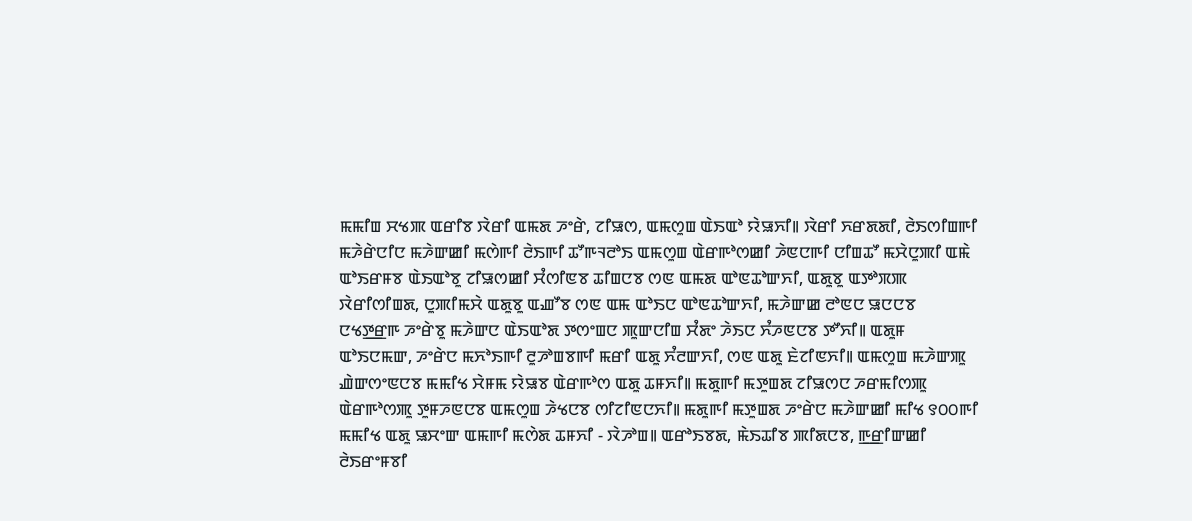ꯃꯃꯤꯡ ꯆꯠꯄ ꯑꯔꯤꯕ ꯋꯥꯔꯤ ꯑꯃꯗ ꯍꯦꯔꯥ, ꯖꯤꯎꯁ, ꯑꯃꯁꯨꯡ ꯑꯥꯏꯑꯣ ꯌꯥꯎꯈꯤ꯫ ꯋꯥꯔꯤ ꯈꯔꯗꯗꯤ, ꯂꯥꯏꯁꯤꯡꯒꯤ ꯃꯍꯥꯔꯥꯅꯤꯅ ꯃꯍꯥꯛꯀꯤ ꯃꯁꯥꯒꯤ ꯂꯥꯏꯒꯤ ꯊꯧꯒꯜꯂꯣꯏ ꯑꯃꯁꯨꯡ ꯑꯥꯔꯒꯣꯁꯀꯤ ꯍꯥꯟꯅꯒꯤ ꯅꯤꯡꯊꯧ ꯃꯆꯥꯅꯨꯄꯤ ꯑꯃꯥ ꯑꯣꯏꯔꯝꯕ ꯑꯥꯏꯑꯣꯕꯨ ꯖꯤꯎꯁꯀꯤ ꯆꯪꯁꯤꯟꯕ ꯊꯤꯡꯅꯕ ꯁꯟ ꯑꯃꯗ ꯑꯣꯟꯊꯣꯛꯈꯤ, ꯑꯗꯨꯕꯨ ꯑꯇꯣꯞꯄ ꯋꯥꯔꯤꯁꯤꯡꯗ, ꯅꯨꯄꯤꯃꯆꯥ ꯑꯗꯨꯕꯨ ꯑꯉꯧꯕ ꯁꯟ ꯑꯃ ꯑꯣꯏꯅ ꯑꯣꯟꯊꯣꯛꯈꯤ, ꯃꯍꯥꯛꯀ ꯂꯣꯟꯅ ꯎꯅꯅꯕ ꯅꯠꯇ꯭ꯔꯒ ꯍꯦꯔꯥꯕꯨ ꯃꯍꯥꯛꯅ ꯑꯥꯏꯑꯣꯗ ꯇꯁꯦꯡꯅ ꯄꯨꯛꯅꯤꯡ ꯆꯪꯗꯦ ꯍꯥꯏꯅ ꯈꯪꯍꯟꯅꯕ ꯇꯧꯈꯤ꯫ ꯑꯗꯨꯝ ꯑꯣꯏꯅꯃꯛ, ꯍꯦꯔꯥꯅ ꯃꯈꯣꯏꯒꯤ ꯂꯨꯍꯣꯡꯕꯒꯤ ꯃꯔꯤ ꯑꯗꯨ ꯈꯪꯂꯛꯈꯤ, ꯁꯟ ꯑꯗꯨ ꯐꯥꯖꯤꯟꯈꯤ꯫ ꯑꯃꯁꯨꯡ ꯃꯍꯥꯛꯄꯨ ꯉꯥꯛꯁꯦꯟꯅꯕ ꯃꯃꯤꯠ ꯆꯥꯝꯃ ꯌꯥꯎꯕ ꯑꯥꯔꯒꯣꯁ ꯑꯗꯨ ꯊꯝꯈꯤ꯫ ꯃꯗꯨꯒꯤ ꯃꯇꯨꯡꯗ ꯖꯤꯎꯁꯅ ꯍꯔꯃꯤꯁꯄꯨ ꯑꯥꯔꯒꯣꯁꯄꯨ ꯇꯨꯝꯍꯟꯅꯕ ꯑꯃꯁꯨꯡ ꯍꯥꯠꯅꯕ ꯁꯤꯖꯤꯟꯅꯈꯤ꯫ ꯃꯗꯨꯒꯤ ꯃꯇꯨꯡꯗ ꯍꯦꯔꯥꯅ ꯃꯍꯥꯛꯀꯤ ꯃꯤꯠ ꯱꯰꯰ꯒꯤ ꯃꯃꯤꯠ ꯑꯗꯨ ꯎꯆꯦꯛ ꯑꯃꯒꯤ ꯃꯁꯥꯗ ꯊꯝꯈꯤ - ꯋꯥꯍꯣꯡ꯫ ꯑꯔꯣꯏꯕꯗ, ꯃꯥꯏꯊꯤꯕ ꯄꯤꯗꯅꯕ, ꯒ꯭ꯔꯤꯛꯀꯤ ꯂꯥꯏꯔꯦꯝꯕꯤ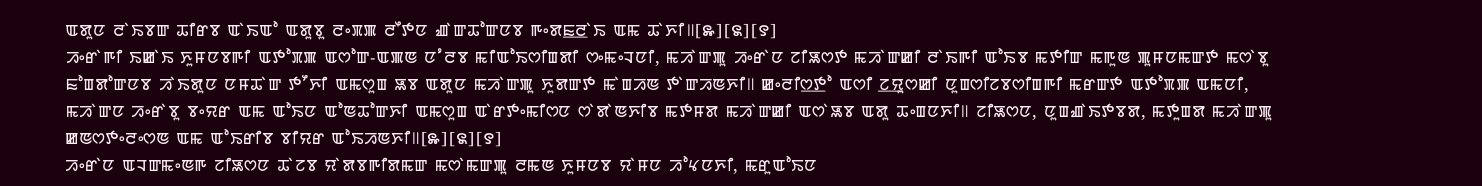ꯑꯗꯨꯅ ꯂꯥꯏꯕꯛ ꯊꯤꯔꯕ ꯑꯥꯏꯑꯣ ꯑꯗꯨꯕꯨ ꯂꯦꯞꯄ ꯂꯩꯇꯅ ꯉꯥꯛꯊꯣꯛꯅꯕ ꯒꯦꯗꯐ꯭ꯂꯥꯏ ꯑꯃ ꯊꯥꯈꯤ꯫[꯳][꯲][꯱]
ꯍꯦꯔꯥꯒꯤ ꯏꯀꯥꯏ ꯈꯨꯝꯅꯕꯒꯤ ꯑꯇꯣꯞꯄ ꯑꯁꯣꯛ-ꯑꯄꯟ ꯅꯪꯂꯕ ꯃꯤꯑꯣꯏꯁꯤꯡꯗꯤ ꯁꯦꯃꯦꯜꯅꯤ, ꯃꯍꯥꯛꯄꯨ ꯍꯦꯔꯥꯅ ꯖꯤꯎꯁꯇ ꯃꯍꯥꯛꯀꯤ ꯂꯥꯏꯒꯤ ꯑꯣꯏꯕ ꯃꯇꯤꯛ ꯃꯒꯨꯟ ꯄꯨꯝꯅꯃꯛꯇ ꯃꯁꯥꯕꯨ ꯐꯣꯡꯗꯣꯛꯅꯕ ꯍꯥꯏꯗꯨꯅ ꯅꯝꯊꯥꯛ ꯇꯧꯈꯤ ꯑꯃꯁꯨꯡ ꯎꯕ ꯑꯗꯨꯅ ꯃꯍꯥꯛꯄꯨ ꯈꯨꯗꯛꯇ ꯃꯥꯡꯍꯟ ꯇꯥꯛꯍꯟꯈꯤ꯫ ꯀꯦꯂꯤꯁ꯭ꯇꯣ ꯑꯁꯤ ꯖ꯭ꯌꯨꯁꯀꯤ ꯅꯨꯡꯁꯤꯖꯕꯁꯤꯡꯒꯤ ꯃꯔꯛꯇ ꯑꯇꯣꯞꯄ ꯑꯃꯅꯤ, ꯃꯍꯥꯛꯅ ꯍꯦꯔꯥꯕꯨ ꯕꯦꯌꯔ ꯑꯃ ꯑꯣꯏꯅ ꯑꯣꯟꯊꯣꯛꯈꯤ ꯑꯃꯁꯨꯡ ꯑꯥꯔꯇꯦꯃꯤꯁꯅ ꯁꯥꯗꯥꯟꯈꯤꯕ ꯃꯇꯝꯗ ꯃꯍꯥꯛꯀꯤ ꯑꯁꯥꯎꯕ ꯑꯗꯨ ꯊꯦꯡꯅꯈꯤ꯫ ꯖꯤꯎꯁꯅ, ꯅꯨꯡꯉꯥꯏꯇꯕꯗ, ꯃꯇꯨꯡꯗ ꯃꯍꯥꯛꯄꯨ ꯀꯟꯁꯇꯦꯂꯦꯁꯟ ꯑꯃ ꯑꯣꯏꯔꯤꯕ ꯕꯤꯌꯔ ꯑꯣꯏꯍꯟꯈꯤ꯫[꯳][꯲][꯱]
ꯍꯦꯔꯥꯅ ꯑꯜꯛꯃꯦꯟꯒ ꯖꯤꯎꯁꯅ ꯊꯥꯖꯕ ꯌꯥꯗꯕꯒꯤꯗꯃꯛ ꯃꯁꯥꯃꯛꯄꯨ ꯂꯃꯟ ꯈꯨꯝꯅꯕ ꯌꯥꯝꯅ ꯍꯣꯠꯅꯈꯤ, ꯃꯔꯨꯑꯣꯏꯅ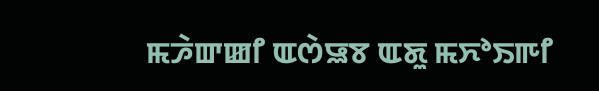ꯃꯍꯥꯛꯀꯤ ꯑꯁꯥꯎꯕ ꯑꯗꯨ ꯃꯈꯣꯏꯒꯤ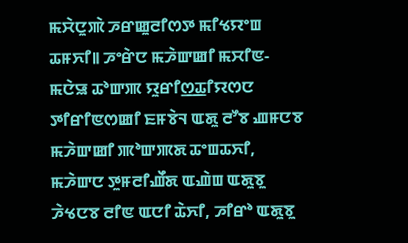ꯃꯆꯥꯅꯨꯄꯥ ꯍꯔꯀꯨꯂꯤꯁꯇ ꯃꯤꯠꯌꯦꯡ ꯊꯝꯈꯤ꯫ ꯍꯦꯔꯥꯅ ꯃꯍꯥꯛꯀꯤ ꯃꯆꯤꯟ-ꯃꯅꯥꯎ ꯊꯣꯛꯄ ꯌꯨꯔꯤꯁ꯭ꯊꯤꯌꯁꯅ ꯇꯤꯔꯤꯟꯁꯀꯤ ꯐꯝꯕꯥꯜ ꯑꯗꯨ ꯂꯧꯕ ꯉꯝꯅꯕ ꯃꯍꯥꯛꯀꯤ ꯄꯣꯛꯄꯗ ꯊꯦꯡꯊꯈꯤ, ꯃꯍꯥꯛꯅ ꯇꯨꯝꯂꯤꯉꯩꯗ ꯑꯉꯥꯡ ꯑꯗꯨꯕꯨ ꯍꯥꯠꯅꯕ ꯂꯤꯟ ꯑꯅꯤ ꯊꯥꯈꯤ, ꯍꯤꯔꯣ ꯑꯗꯨꯕꯨ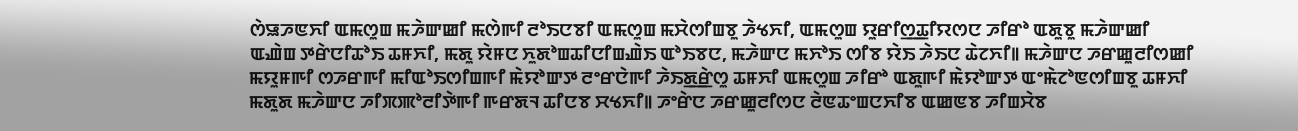ꯁꯥꯎꯍꯟꯈꯤ ꯑꯃꯁꯨꯡ ꯃꯍꯥꯛꯀꯤ ꯃꯁꯥꯒꯤ ꯂꯣꯏꯅꯕꯤ ꯑꯃꯁꯨꯡ ꯃꯆꯥꯁꯤꯡꯕꯨ ꯍꯥꯠꯈꯤ, ꯑꯃꯁꯨꯡ ꯌꯨꯔꯤꯁ꯭ꯊꯤꯌꯁꯅ ꯍꯤꯔꯣ ꯑꯗꯨꯕꯨ ꯃꯍꯥꯛꯀꯤ ꯑꯉꯥꯡ ꯇꯔꯥꯅꯤꯊꯣꯏ ꯊꯝꯈꯤ, ꯃꯗꯨ ꯌꯥꯝꯅ ꯈꯨꯗꯣꯡꯊꯤꯅꯤꯡꯉꯥꯏ ꯑꯣꯏꯕꯅ, ꯃꯍꯥꯛꯅ ꯃꯈꯣꯏ ꯁꯤꯕ ꯌꯥꯏ ꯍꯥꯏꯅ ꯊꯥꯖꯈꯤ꯫ ꯃꯍꯥꯛꯅ ꯍꯔꯀꯨꯂꯤꯁꯀꯤ ꯃꯌꯨꯝꯒꯤ ꯁꯍꯔꯒꯤ ꯃꯤꯑꯣꯏꯁꯤꯡꯒꯤ ꯃꯥꯌꯣꯛꯇ ꯂꯦꯔꯅꯥꯒꯤ ꯍꯥꯏꯗ꯭ꯔꯥꯁꯨ ꯊꯝꯈꯤ ꯑꯃꯁꯨꯡ ꯍꯤꯔꯣ ꯑꯗꯨꯒꯤ ꯃꯥꯌꯣꯛꯇ ꯑꯦꯃꯥꯖꯣꯟꯁꯤꯡꯕꯨ ꯊꯝꯈꯤ ꯃꯗꯨꯗ ꯃꯍꯥꯛꯅ ꯍꯤꯞꯄꯣꯂꯤꯇꯥꯒꯤ ꯒꯔꯗꯜ ꯊꯤꯅꯕ ꯆꯠꯈꯤ꯫ ꯍꯦꯔꯥꯅ ꯍꯔꯀꯨꯂꯤꯁꯅ ꯂꯥꯟꯊꯦꯡꯅꯈꯤꯕ ꯑꯀꯟꯕ ꯍꯤꯡꯆꯥꯕ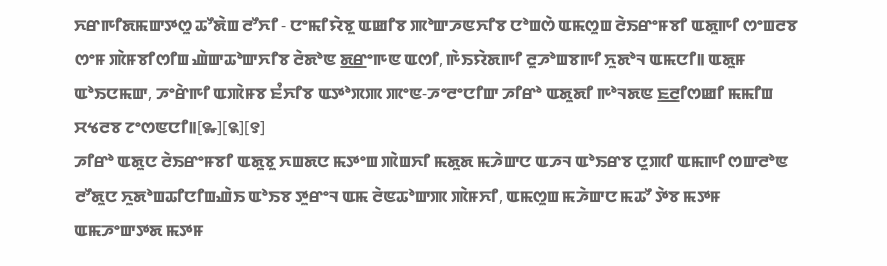ꯈꯔꯒꯤꯗꯃꯛꯇꯁꯨ ꯊꯧꯗꯥꯡ ꯂꯧꯈꯤ - ꯅꯦꯃꯤꯌꯥꯕꯨ ꯑꯀꯤꯕ ꯄꯣꯛꯍꯟꯈꯤꯕ ꯅꯣꯡꯁꯥ ꯑꯃꯁꯨꯡ ꯂꯥꯏꯔꯦꯝꯕꯤ ꯑꯗꯨꯒꯤ ꯁꯦꯡꯂꯕ ꯁꯦꯝ ꯄꯥꯝꯕꯤꯁꯤꯡ ꯉꯥꯛꯊꯣꯛꯈꯤꯕ ꯂꯥꯗꯣꯟ ꯗ꯭ꯔꯦꯒꯟ ꯑꯁꯤ, ꯒꯥꯏꯌꯥꯗꯒꯤ ꯂꯨꯍꯣꯡꯕꯒꯤ ꯈꯨꯗꯣꯜ ꯑꯃꯅꯤ꯫ ꯑꯗꯨꯝ ꯑꯣꯏꯅꯃꯛ, ꯍꯦꯔꯥꯒꯤ ꯑꯄꯥꯝꯕ ꯐꯪꯈꯤꯕ ꯑꯇꯣꯞꯄ ꯄꯦꯟ-ꯍꯦꯂꯦꯅꯤꯛ ꯍꯤꯔꯣ ꯑꯗꯨꯗꯤ ꯒꯣꯜꯗꯟ ꯐ꯭ꯂꯤꯁꯀꯤ ꯃꯃꯤꯡ ꯆꯠꯂꯕ ꯖꯦꯁꯟꯅꯤ꯫[꯳][꯲][꯱]
ꯍꯤꯔꯣ ꯑꯗꯨꯅ ꯂꯥꯏꯔꯦꯝꯕꯤ ꯑꯗꯨꯕꯨ ꯈꯡꯗꯅ ꯃꯇꯦꯡ ꯄꯥꯡꯈꯤ ꯃꯗꯨꯗ ꯃꯍꯥꯛꯅ ꯑꯍꯜ ꯑꯣꯏꯔꯕ ꯅꯨꯄꯤ ꯑꯃꯒꯤ ꯁꯛꯂꯣꯟ ꯂꯧꯗꯨꯅ ꯈꯨꯗꯣꯡꯊꯤꯅꯤꯡꯉꯥꯏ ꯑꯣꯏꯕ ꯇꯨꯔꯦꯜ ꯑꯃ ꯂꯥꯟꯊꯣꯛꯄ ꯄꯥꯝꯈꯤ, ꯑꯃꯁꯨꯡ ꯃꯍꯥꯛꯅ ꯃꯊꯧ ꯇꯥꯕ ꯃꯇꯝ ꯑꯃꯍꯦꯛꯇꯗ ꯃꯇꯝ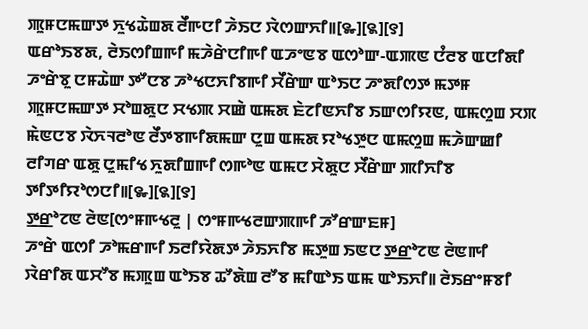ꯄꯨꯝꯅꯃꯛꯇ ꯈꯨꯠꯊꯥꯡꯗ ꯂꯩꯒꯅꯤ ꯍꯥꯏꯅ ꯋꯥꯁꯛꯈꯤ꯫[꯳][꯲][꯱]
ꯑꯔꯣꯏꯕꯗ, ꯂꯥꯏꯁꯤꯡꯒꯤ ꯃꯍꯥꯔꯥꯅꯤꯒꯤ ꯑꯍꯦꯟꯕ ꯑꯁꯣꯛ-ꯑꯄꯟ ꯅꯪꯂꯕ ꯑꯅꯤꯗꯤ ꯍꯦꯔꯥꯕꯨ ꯅꯝꯊꯥꯛ ꯇꯧꯅꯕ ꯍꯣꯠꯅꯈꯤꯕꯒꯤ ꯆꯩꯔꯥꯛ ꯑꯣꯏꯅ ꯍꯦꯗꯤꯁꯇ ꯃꯇꯝ ꯄꯨꯝꯅꯃꯛꯇ ꯆꯣꯡꯗꯨꯅ ꯆꯠꯄ ꯆꯀꯥ ꯑꯃꯗ ꯐꯥꯖꯤꯟꯈꯤꯕ ꯏꯛꯁꯤꯌꯟ, ꯑꯃꯁꯨꯡ ꯆꯞ ꯃꯥꯟꯅꯕ ꯋꯥꯈꯜꯂꯣꯟ ꯂꯩꯇꯕꯒꯤꯗꯃꯛ ꯅꯨꯡ ꯑꯃꯗ ꯌꯣꯠꯇꯨꯅ ꯑꯃꯁꯨꯡ ꯃꯍꯥꯛꯀꯤ ꯂꯤꯚꯔ ꯑꯗꯨ ꯅꯨꯃꯤꯠ ꯈꯨꯗꯤꯡꯒꯤ ꯁꯒꯣꯟ ꯑꯃꯅ ꯆꯥꯗꯨꯅ ꯆꯩꯔꯥꯛ ꯄꯤꯈꯤꯕ ꯇꯤꯇꯤꯌꯣꯁꯅꯤ꯫[꯳][꯲][꯱]
ꯇ꯭ꯔꯣꯖꯟ ꯂꯥꯟ[ꯁꯦꯝꯒꯠꯂꯨ | ꯁꯦꯝꯒꯠꯂꯛꯄꯒꯤ ꯍꯧꯔꯛꯐꯝ]
ꯍꯦꯔꯥ ꯑꯁꯤ ꯍꯣꯃꯔꯒꯤ ꯏꯂꯤꯌꯥꯗꯇ ꯍꯥꯏꯈꯤꯕ ꯃꯇꯨꯡ ꯏꯟꯅ ꯇ꯭ꯔꯣꯖꯟ ꯂꯥꯟꯒꯤ ꯋꯥꯔꯤꯗ ꯑꯆꯧꯕ ꯃꯄꯨꯡ ꯑꯣꯏꯕ ꯊꯧꯗꯥꯡ ꯂꯧꯕ ꯃꯤꯑꯣꯏ ꯑꯃ ꯑꯣꯏꯈꯤ꯫ ꯂꯥꯏꯔꯦꯝꯕꯤ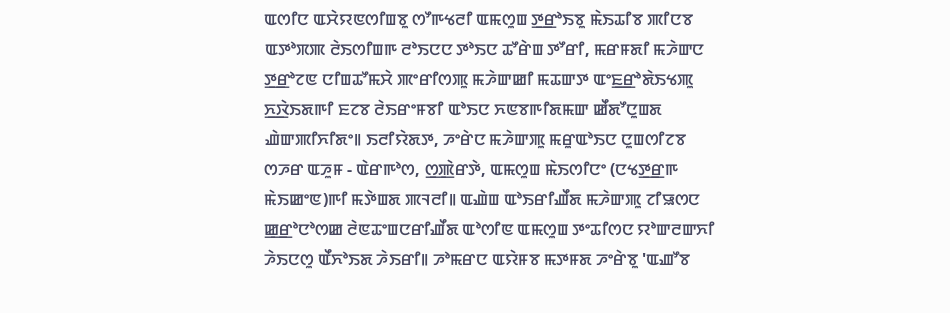ꯑꯁꯤꯅ ꯑꯆꯥꯌꯟꯁꯤꯡꯕꯨ ꯁꯧꯒꯠꯂꯤ ꯑꯃꯁꯨꯡ ꯇ꯭ꯔꯣꯏꯕꯨ ꯃꯥꯏꯊꯤꯕ ꯄꯤꯅꯕ ꯑꯇꯣꯞꯄ ꯂꯥꯏꯁꯤꯡꯒ ꯂꯣꯏꯅꯅ ꯇꯣꯏꯅ ꯊꯧꯔꯥꯡ ꯇꯧꯔꯤ, ꯃꯔꯝꯗꯤ ꯃꯍꯥꯛꯅ ꯇ꯭ꯔꯣꯖꯟ ꯅꯤꯡꯊꯧꯃꯆꯥ ꯄꯦꯔꯤꯁꯄꯨ ꯃꯍꯥꯛꯀꯤ ꯃꯊꯛꯇ ꯑꯦꯐ꯭ꯔꯣꯗꯥꯏꯠꯄꯨ ꯈ꯭ꯋꯥꯏꯗꯒꯤ ꯐꯖꯕ ꯂꯥꯏꯔꯦꯝꯕꯤ ꯑꯣꯏꯅ ꯈꯟꯕꯒꯤꯗꯃꯛ ꯀꯩꯗꯧꯅꯨꯡꯗ ꯉꯥꯛꯄꯤꯈꯤꯗꯦ꯫ ꯏꯂꯤꯌꯥꯗꯇ, ꯍꯦꯔꯥꯅ ꯃꯍꯥꯛꯄꯨ ꯃꯔꯨꯑꯣꯏꯅ ꯅꯨꯡꯁꯤꯖꯕ ꯁꯍꯔ ꯑꯍꯨꯝ - ꯑꯥꯔꯒꯣꯁ, ꯁ꯭ꯄꯥꯔꯇꯥ, ꯑꯃꯁꯨꯡ ꯃꯥꯏꯁꯤꯅꯦ (ꯅꯠꯇ꯭ꯔꯒ ꯃꯥꯏꯀꯦꯟ)ꯒꯤ ꯃꯇꯥꯡꯗ ꯄꯜꯂꯤ꯫ ꯑꯉꯥꯡ ꯑꯣꯏꯔꯤꯉꯩꯗ ꯃꯍꯥꯛꯄꯨ ꯖꯤꯎꯁꯅ ꯀ꯭ꯔꯣꯅꯣꯁꯀ ꯂꯥꯟꯊꯦꯡꯅꯔꯤꯉꯩꯗ ꯑꯣꯁꯤꯟ ꯑꯃꯁꯨꯡ ꯇꯦꯊꯤꯁꯅ ꯌꯣꯛꯂꯛꯈꯤ ꯍꯥꯏꯅꯁꯨ ꯑꯩꯈꯣꯏꯗ ꯍꯥꯏꯔꯤ꯫ ꯍꯣꯃꯔꯅ ꯑꯌꯥꯝꯕ ꯃꯇꯝꯗ ꯍꯦꯔꯥꯕꯨ 'ꯑꯉꯧꯕ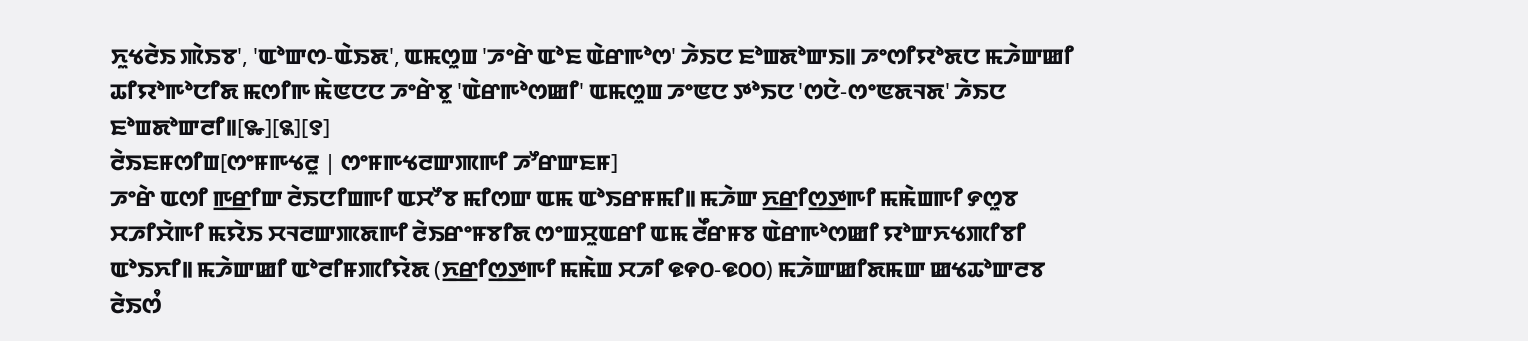ꯈꯨꯠꯂꯥꯏ ꯄꯥꯏꯕ', 'ꯑꯣꯛꯁ-ꯑꯥꯏꯗ', ꯑꯃꯁꯨꯡ 'ꯍꯦꯔꯥ ꯑꯣꯐ ꯑꯥꯔꯒꯣꯁ' ꯍꯥꯏꯅ ꯐꯣꯡꯗꯣꯛꯏ꯫ ꯍꯦꯁꯤꯌꯣꯗꯅ ꯃꯍꯥꯛꯀꯤ ꯊꯤꯌꯣꯒꯣꯅꯤꯗ ꯃꯁꯤꯒ ꯃꯥꯟꯅꯅ ꯍꯦꯔꯥꯕꯨ 'ꯑꯥꯔꯒꯣꯁꯀꯤ' ꯑꯃꯁꯨꯡ ꯍꯦꯟꯅ ꯇꯣꯏꯅ 'ꯁꯅꯥ-ꯁꯦꯟꯗꯜꯗ' ꯍꯥꯏꯅ ꯐꯣꯡꯗꯣꯛꯂꯤ꯫[꯳][꯲][꯱]
ꯂꯥꯏꯐꯝꯁꯤꯡ[ꯁꯦꯝꯒꯠꯂꯨ | ꯁꯦꯝꯒꯠꯂꯛꯄꯒꯤ ꯍꯧꯔꯛꯐꯝ]
ꯍꯦꯔꯥ ꯑꯁꯤ ꯒ꯭ꯔꯤꯛ ꯂꯥꯏꯅꯤꯡꯒꯤ ꯑꯆꯧꯕ ꯃꯤꯁꯛ ꯑꯃ ꯑꯣꯏꯔꯝꯃꯤ꯫ ꯃꯍꯥꯛ ꯈ꯭ꯔꯤꯁ꯭ꯇꯒꯤ ꯃꯃꯥꯡꯒꯤ ꯸ꯁꯨꯕ ꯆꯍꯤꯆꯥꯒꯤ ꯃꯌꯥꯏ ꯆꯜꯂꯛꯄꯗꯒꯤ ꯂꯥꯏꯔꯦꯝꯕꯤꯗ ꯁꯦꯡꯆꯨꯑꯔꯤ ꯑꯃ ꯂꯩꯔꯝꯕ ꯑꯥꯔꯒꯣꯁꯀꯤ ꯌꯣꯛꯈꯠꯄꯤꯕꯤ ꯑꯣꯏꯈꯤ꯫ ꯃꯍꯥꯛꯀꯤ ꯑꯣꯂꯤꯝꯄꯤꯌꯥꯗ (ꯈ꯭ꯔꯤꯁ꯭ꯇꯒꯤ ꯃꯃꯥꯡ ꯆꯍꯤ ꯶꯵꯰-꯶꯰꯰) ꯃꯍꯥꯛꯀꯤꯗꯃꯛ ꯀꯠꯊꯣꯛꯂꯕ ꯂꯥꯏꯁꯪ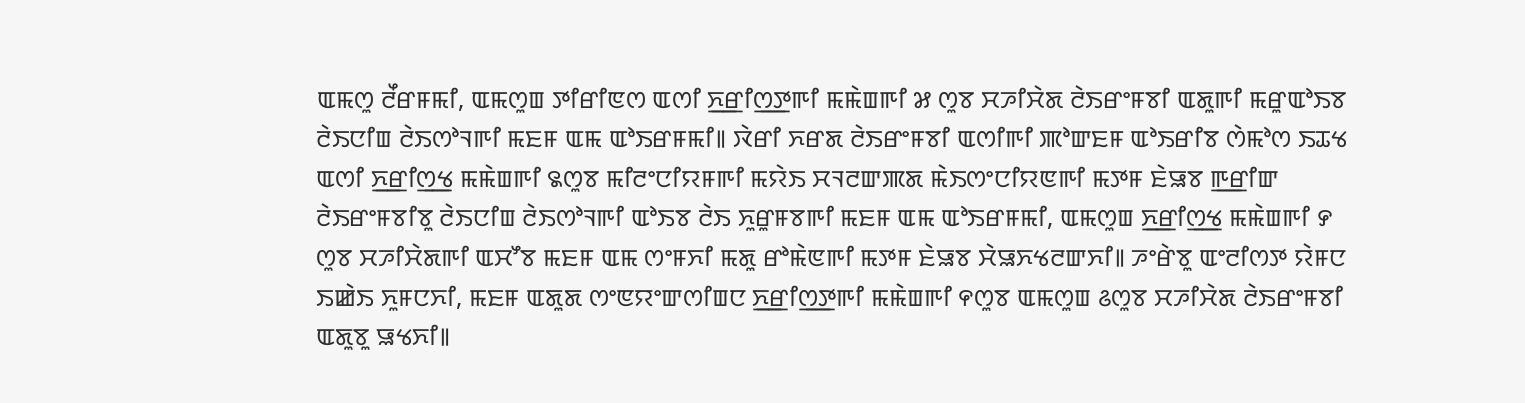ꯑꯃꯁꯨ ꯂꯩꯔꯝꯃꯤ, ꯑꯃꯁꯨꯡ ꯇꯤꯔꯤꯟꯁ ꯑꯁꯤ ꯈ꯭ꯔꯤꯁ꯭ꯇꯒꯤ ꯃꯃꯥꯡꯒꯤ ꯷ ꯁꯨꯕ ꯆꯍꯤꯆꯥꯗ ꯂꯥꯏꯔꯦꯝꯕꯤ ꯑꯗꯨꯒꯤ ꯃꯔꯨꯑꯣꯏꯕ ꯂꯥꯏꯅꯤꯡ ꯂꯥꯏꯁꯣꯜꯒꯤ ꯃꯐꯝ ꯑꯃ ꯑꯣꯏꯔꯝꯃꯤ꯫ ꯋꯥꯔꯤ ꯈꯔꯗ ꯂꯥꯏꯔꯦꯝꯕꯤ ꯑꯁꯤꯒꯤ ꯄꯣꯛꯐꯝ ꯑꯣꯏꯔꯤꯕ ꯁꯥꯃꯣꯁ ꯏꯊꯠ ꯑꯁꯤ ꯈ꯭ꯔꯤꯁ꯭ꯠ ꯃꯃꯥꯡꯒꯤ ꯲ꯁꯨꯕ ꯃꯤꯂꯦꯅꯤꯌꯝꯒꯤ ꯃꯌꯥꯏ ꯆꯜꯂꯛꯄꯗ ꯃꯥꯏꯁꯦꯅꯤꯌꯟꯒꯤ ꯃꯇꯝ ꯐꯥꯎꯕ ꯒ꯭ꯔꯤꯛ ꯂꯥꯏꯔꯦꯝꯕꯤꯕꯨ ꯂꯥꯏꯅꯤꯡ ꯂꯥꯏꯁꯣꯜꯒꯤ ꯑꯣꯏꯕ ꯂꯥꯏ ꯈꯨꯔꯨꯝꯕꯒꯤ ꯃꯐꯝ ꯑꯃ ꯑꯣꯏꯔꯝꯃꯤ, ꯑꯃꯁꯨꯡ ꯈ꯭ꯔꯤꯁ꯭ꯠ ꯃꯃꯥꯡꯒꯤ ꯸ ꯁꯨꯕ ꯆꯍꯤꯆꯥꯗꯒꯤ ꯑꯆꯧꯕ ꯃꯐꯝ ꯑꯃ ꯁꯦꯝꯈꯤ ꯃꯗꯨ ꯔꯣꯃꯥꯟꯒꯤ ꯃꯇꯝ ꯐꯥꯎꯕ ꯆꯥꯎꯈꯠꯂꯛꯈꯤ꯫ ꯍꯦꯔꯥꯕꯨ ꯑꯦꯂꯤꯁꯇ ꯌꯥꯝꯅ ꯏꯀꯥꯏ ꯈꯨꯝꯅꯈꯤ, ꯃꯐꯝ ꯑꯗꯨꯗ ꯁꯦꯟꯌꯦꯛꯁꯤꯡꯅ ꯈ꯭ꯔꯤꯁ꯭ꯇꯒꯤ ꯃꯃꯥꯡꯒꯤ ꯵ꯁꯨꯕ ꯑꯃꯁꯨꯡ ꯴ꯁꯨꯕ ꯆꯍꯤꯆꯥꯗ ꯂꯥꯏꯔꯦꯝꯕꯤ ꯑꯗꯨꯕꯨ ꯎꯠꯈꯤ꯫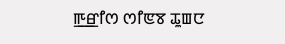ꯒ꯭ꯔꯤꯁ ꯁꯤꯟꯕ ꯊꯨꯡꯅ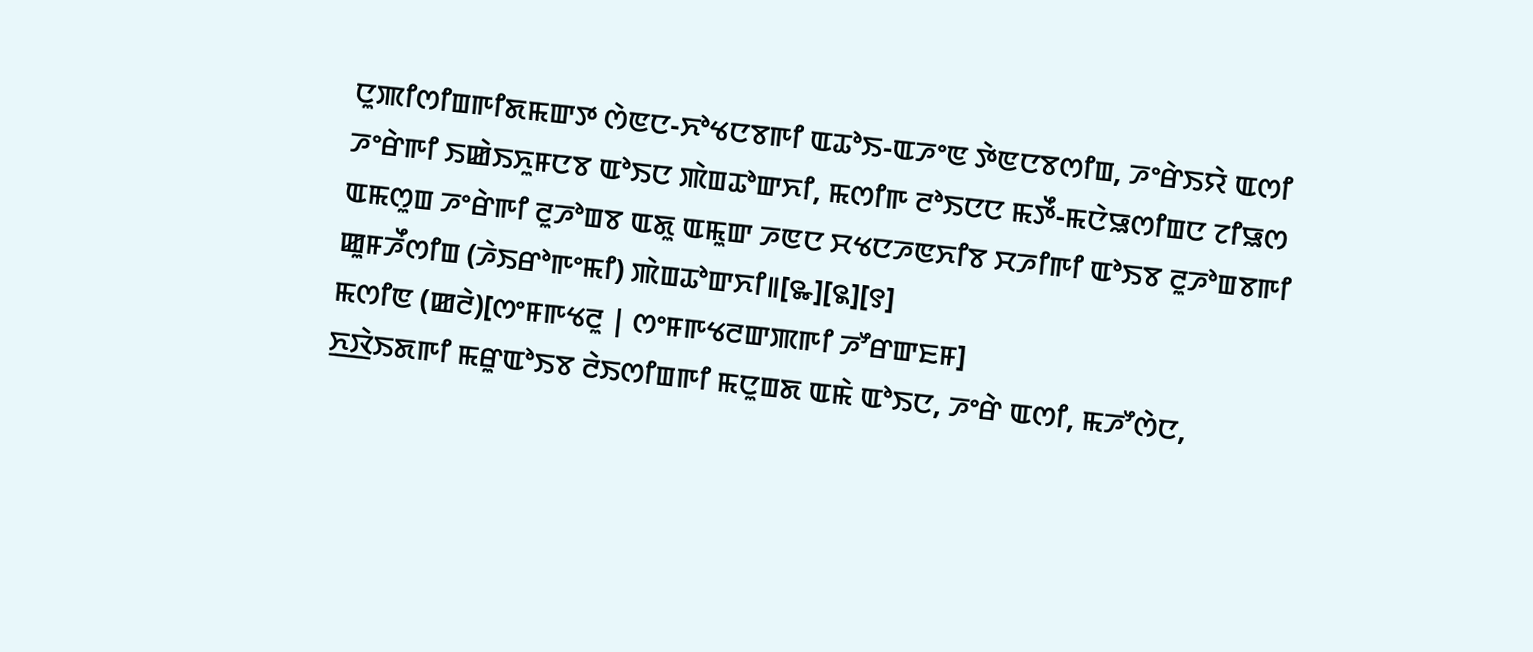ꯅꯨꯄꯤꯁꯤꯡꯒꯤꯗꯃꯛꯇ ꯁꯥꯟꯅ-ꯈꯣꯠꯅꯕꯒꯤ ꯑꯊꯣꯏ-ꯑꯍꯦꯟ ꯇꯥꯟꯅꯕꯁꯤꯡ, ꯍꯦꯔꯥꯏꯌꯥ ꯑꯁꯤ ꯍꯦꯔꯥꯒꯤ ꯏꯀꯥꯏꯈꯨꯝꯅꯕ ꯑꯣꯏꯅ ꯄꯥꯡꯊꯣꯛꯈꯤ, ꯃꯁꯤꯒ ꯂꯣꯏꯅꯅ ꯃꯇꯩ-ꯃꯅꯥꯎꯁꯤꯡꯅ ꯖꯤꯎꯁ ꯑꯃꯁꯨꯡ ꯍꯦꯔꯥꯒꯤ ꯂꯨꯍꯣꯡꯕ ꯑꯗꯨ ꯑꯃꯨꯛ ꯍꯟꯅ ꯆꯠꯅꯍꯟꯈꯤꯕ ꯆꯍꯤꯒꯤ ꯑꯣꯏꯕ ꯂꯨꯍꯣꯡꯕꯒꯤ ꯀꯨꯝꯍꯩꯁꯤꯡ (ꯍꯥꯏꯔꯣꯒꯦꯃꯤ) ꯄꯥꯡꯊꯣꯛꯈꯤ꯫[꯳][꯲][꯱]
ꯃꯁꯤꯟ (ꯀꯂꯥ)[ꯁꯦꯝꯒꯠꯂꯨ | ꯁꯦꯝꯒꯠꯂꯛꯄꯒꯤ ꯍꯧꯔꯛꯐꯝ]
ꯈ꯭ꯋꯥꯏꯗꯒꯤ ꯃꯔꯨꯑꯣꯏꯕ ꯂꯥꯏꯁꯤꯡꯒꯤ ꯃꯅꯨꯡꯗ ꯑꯃꯥ ꯑꯣꯏꯅ, ꯍꯦꯔꯥ ꯑꯁꯤ, ꯃꯍꯧꯁꯥꯅ,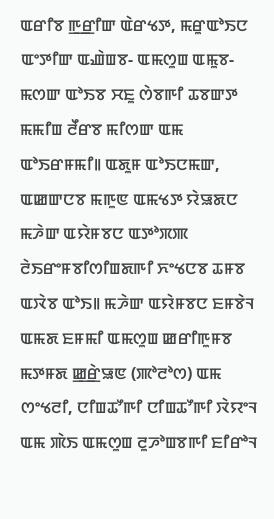ꯑꯔꯤꯕ ꯒ꯭ꯔꯤꯛ ꯑꯥꯔꯠꯇ, ꯃꯔꯨꯑꯣꯏꯅ ꯑꯦꯇꯤꯛ ꯑꯉꯥꯡꯕ- ꯑꯃꯁꯨꯡ ꯑꯃꯨꯕ-ꯃꯁꯛ ꯑꯣꯏꯕ ꯆꯐꯨ ꯁꯥꯕꯒꯤ ꯊꯕꯛꯇ ꯃꯃꯤꯡ ꯂꯩꯔꯕ ꯃꯤꯁꯛ ꯑꯃ ꯑꯣꯏꯔꯝꯃꯤ꯫ ꯑꯗꯨꯝ ꯑꯣꯏꯅꯃꯛ, ꯑꯀꯛꯅꯕ ꯃꯒꯨꯟ ꯑꯃꯠꯇ ꯌꯥꯎꯗꯅ ꯃꯍꯥꯛ ꯑꯌꯥꯝꯕꯅ ꯑꯇꯣꯞꯄ ꯂꯥꯏꯔꯦꯝꯕꯤꯁꯤꯡꯗꯒꯤ ꯈꯦꯠꯅꯕ ꯊꯝꯕ ꯑꯋꯥꯕ ꯑꯣꯏ꯫ ꯃꯍꯥꯛ ꯑꯌꯥꯝꯕꯅ ꯐꯝꯕꯥꯜ ꯑꯃꯗ ꯐꯝꯃꯤ ꯑꯃꯁꯨꯡ ꯀꯔꯤꯒꯨꯝꯕ ꯃꯇꯝꯗ ꯀ꯭ꯔꯥꯎꯟ (ꯄꯣꯂꯣꯁ) ꯑꯃ ꯁꯦꯠꯂꯤ, ꯅꯤꯡꯊꯧꯒꯤ ꯅꯤꯡꯊꯧꯒꯤ ꯋꯥꯌꯦꯜ ꯑꯃ ꯄꯥꯏ ꯑꯃꯁꯨꯡ ꯂꯨꯍꯣꯡꯕꯒꯤ ꯐꯤꯔꯣꯜ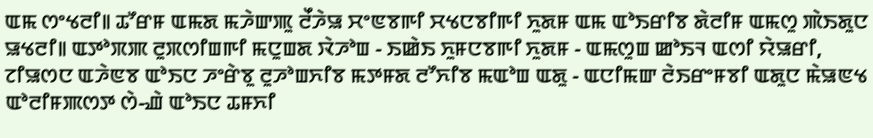ꯑꯃ ꯁꯦꯠꯂꯤ꯫ ꯊꯧꯔꯝ ꯑꯃꯗ ꯃꯍꯥꯛꯄꯨ ꯂꯩꯍꯥꯎ ꯆꯦꯟꯕꯒꯤ ꯆꯠꯅꯕꯤꯒꯤ ꯈꯨꯗꯝ ꯑꯃ ꯑꯣꯏꯔꯤꯕ ꯗꯥꯂꯤꯝ ꯑꯃꯁꯨ ꯄꯥꯏꯗꯨꯅ ꯎꯠꯂꯤ꯫ ꯑꯇꯣꯞꯄ ꯂꯨꯞꯁꯤꯡꯒꯤ ꯃꯅꯨꯡꯗ ꯋꯥꯍꯣꯡ - ꯏꯀꯥꯏ ꯈꯨꯝꯅꯕꯒꯤ ꯈꯨꯗꯝ - ꯑꯃꯁꯨꯡ ꯀꯣꯏꯜ ꯑꯁꯤ ꯌꯥꯎꯔꯤ, ꯖꯤꯎꯁꯅ ꯑꯍꯥꯟꯕ ꯑꯣꯏꯅ ꯍꯦꯔꯥꯕꯨ ꯂꯨꯍꯣꯡꯈꯤꯕ ꯃꯇꯝꯗ ꯂꯧꯈꯤꯕ ꯃꯑꯣꯡ ꯑꯗꯨ - ꯑꯅꯤꯃꯛ ꯂꯥꯏꯔꯦꯝꯕꯤ ꯑꯗꯨꯅ ꯃꯥꯎꯟꯠ ꯑꯣꯂꯤꯝꯄꯁꯇ ꯁꯥ-ꯉꯥ ꯑꯣꯏꯅ ꯊꯝꯈꯤ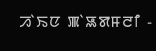ꯍꯥꯏꯅ ꯄꯥꯎꯗꯝꯂꯤ -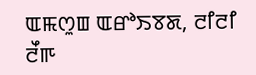ꯑꯃꯁꯨꯡ ꯑꯔꯣꯏꯕꯗ, ꯂꯤꯂꯤ ꯂꯩꯒ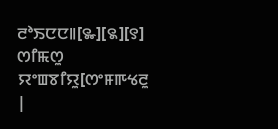ꯂꯣꯏꯅꯅ꯫[꯳][꯲][꯱]
ꯁꯤꯃꯁꯨ ꯌꯦꯡꯕꯤꯌꯨ[ꯁꯦꯝꯒꯠꯂꯨ |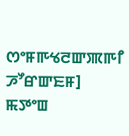ꯁꯦꯝꯒꯠꯂꯛꯄꯒꯤ ꯍꯧꯔꯛꯐꯝ]
ꯃꯇꯦꯡ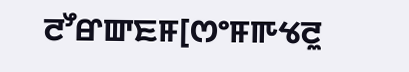ꯂꯧꯔꯛꯐꯝ[ꯁꯦꯝꯒꯠꯂꯨ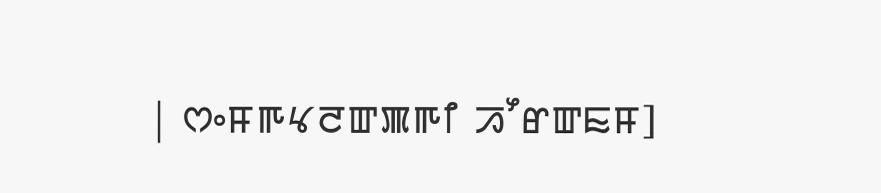| ꯁꯦꯝꯒꯠꯂꯛꯄꯒꯤ ꯍꯧꯔꯛꯐꯝ]